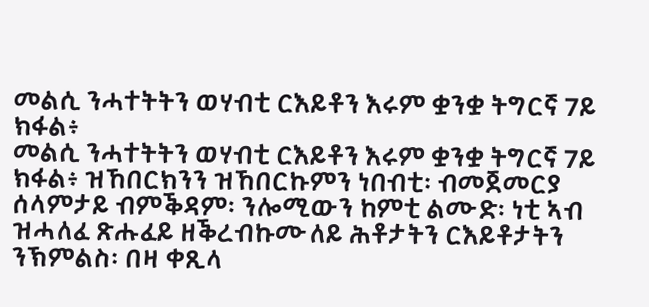መልሲ ንሓተትትን ወሃብቲ ርእይቶን እሩም ቋንቋ ትግርኛ 7ይ ክፋል፥
መልሲ ንሓተትትን ወሃብቲ ርእይቶን እሩም ቋንቋ ትግርኛ 7ይ ክፋል፥ ዝኸበርክንን ዝኸበርኩምን ነበብቲ፡ ብመጀመርያ ሰላምታይ ብምቕዳም፡ ንሎሚውን ከምቲ ልሙድ፡ ነቲ ኣብ ዝሓለፈ ጽሑፈይ ዘቕረብኩሙለይ ሕቶታትን ርእይቶታትን ንኽምልስ፡ በዛ ቀጺላ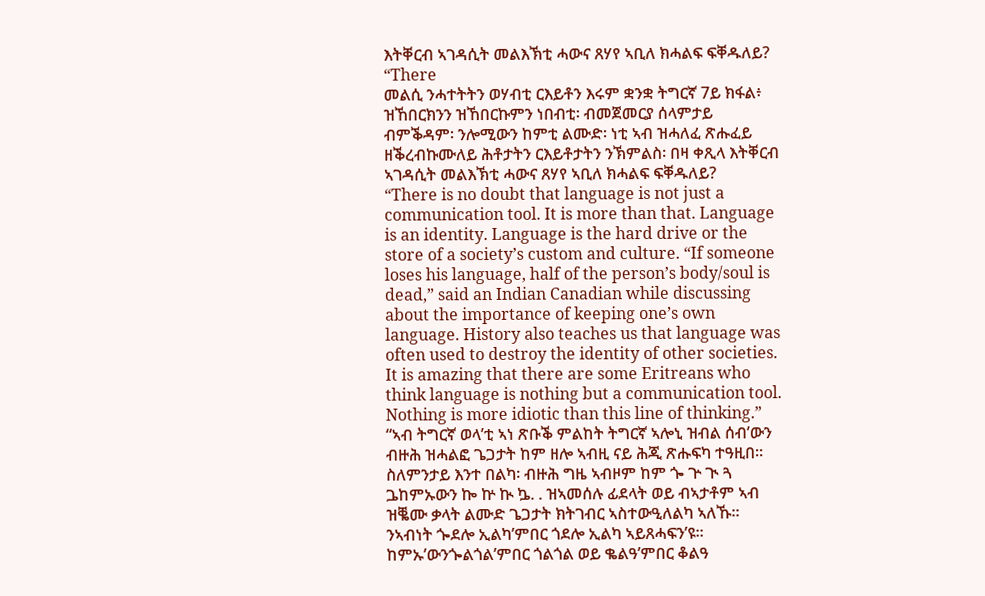እትቐርብ ኣገዳሲት መልእኽቲ ሓውና ጸሃየ ኣቢለ ክሓልፍ ፍቐዱለይ? “There
መልሲ ንሓተትትን ወሃብቲ ርእይቶን እሩም ቋንቋ ትግርኛ 7ይ ክፋል፥
ዝኸበርክንን ዝኸበርኩምን ነበብቲ፡ ብመጀመርያ ሰላምታይ ብምቕዳም፡ ንሎሚውን ከምቲ ልሙድ፡ ነቲ ኣብ ዝሓለፈ ጽሑፈይ ዘቕረብኩሙለይ ሕቶታትን ርእይቶታትን ንኽምልስ፡ በዛ ቀጺላ እትቐርብ ኣገዳሲት መልእኽቲ ሓውና ጸሃየ ኣቢለ ክሓልፍ ፍቐዱለይ?
“There is no doubt that language is not just a communication tool. It is more than that. Language is an identity. Language is the hard drive or the store of a society’s custom and culture. “If someone loses his language, half of the person’s body/soul is dead,” said an Indian Canadian while discussing about the importance of keeping one’s own language. History also teaches us that language was often used to destroy the identity of other societies. It is amazing that there are some Eritreans who think language is nothing but a communication tool. Nothing is more idiotic than this line of thinking.”
“ኣብ ትግርኛ ወላ’ቲ ኣነ ጽቡቕ ምልከት ትግርኛ ኣሎኒ ዝብል ሰብ’ውን ብዙሕ ዝሓልፎ ጌጋታት ከም ዘሎ ኣብዚ ናይ ሕጂ ጽሑፍካ ተዓዚበ። ስለምንታይ እንተ በልካ፡ ብዙሕ ግዜ ኣብዞም ከም ጐ ጕ ጒ ጓ ጔከምኡውን ኰ ኵ ኲ ኴ. . ዝኣመሰሉ ፊደላት ወይ ብኣታቶም ኣብ ዝቘሙ ቃላት ልሙድ ጌጋታት ክትገብር ኣስተውዒለልካ ኣለኹ። ንኣብነት ጐደሎ ኢልካ’ምበር ጎደሎ ኢልካ ኣይጸሓፍን’ዩ። ከምኡ’ውንጐልጎል’ምበር ጎልጎል ወይ ቈልዓ’ምበር ቆልዓ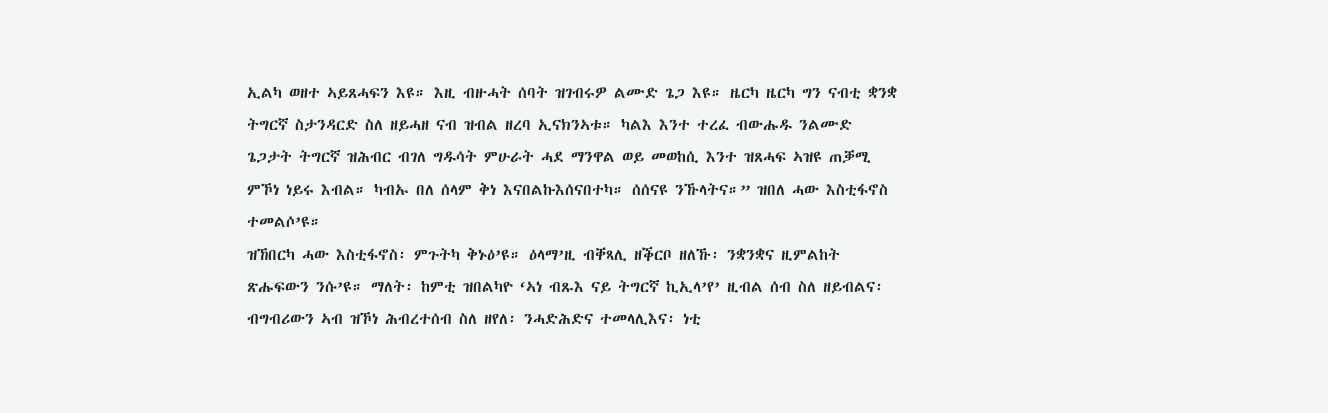ኢልካ ወዘተ ኣይጸሓፍን እዩ። እዚ ብዙሓት ሰባት ዝገብሩዎ ልሙድ ጌጋ እዩ። ዜርካ ዜርካ ግን ናብቲ ቋንቋ ትግርኛ ስታንዳርድ ስለ ዘይሓዘ ናብ ዝብል ዘረባ ኢናክንኣቱ። ካልእ እንተ ተረፈ ብውሑዱ ንልሙድ ጌጋታት ትግርኛ ዝሕብር ብገለ ግዱሳት ምሁራት ሓደ ማንዋል ወይ መወከሲ እንተ ዝጸሓፍ ኣዝዩ ጠቓሚ ምኾነ ነይሩ እብል። ካብኡ በለ ሰላም ቅነ እናበልኩእሰናበተካ። ሰሰናዩ ንኹላትና።” ዝበለ ሓው እስቲፋኖስ ተመልሶ’ዩ።
ዝኸበርካ ሓው እስቲፋኖስ፡ ምጉትካ ቅኑዕ’ዩ። ዕላማ’ዚ ብቐጻሊ ዘቕርቦ ዘለኹ፡ ንቋንቋና ዚምልከት ጽሑፍውን ንሱ’ዩ። ማለት፡ ከምቲ ዝበልካዮ ‘ኣነ ብጹእ ናይ ትግርኛ ኪኢላ’የ’ ዚብል ሰብ ስለ ዘይብልና፡ ብግብሪውን ኣብ ዝኾነ ሕብረተሰብ ስለ ዘየለ፡ ንሓድሕድና ተመላሊእና፡ ነቲ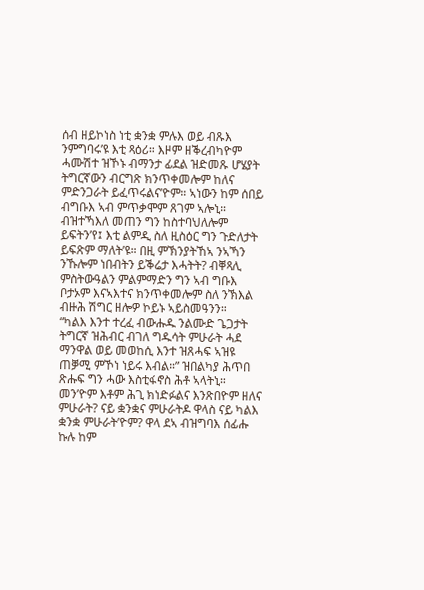ሰብ ዘይኮነስ ነቲ ቋንቋ ምሉእ ወይ ብጹእ ንምግባሩ’ዩ እቲ ጻዕሪ። እዞም ዘቕረብካዮም ሓሙሽተ ዝኾኑ ብማንታ ፊደል ዝድመጹ ሆሄያት ትግርኛውን ብርግጽ ክንጥቀመሎም ከለና ምድንጋራት ይፈጥሩልና’ዮም። ኣነውን ከም ሰበይ ብግቡእ ኣብ ምጥቃሞም ጸገም ኣሎኒ። ብዝተኻእለ መጠን ግን ከስተባህለሎም ይፍትን’የ፤ እቲ ልምዲ ስለ ዚስዕር ግን ጉድለታት ይፍጽም ማለት’ዩ። በዚ ምኽንያትኸኣ ንኣኻን ንኹሎም ነበብትን ይቕሬታ እሓትት? ብቐጻሊ ምስትውዓልን ምልምማድን ግን ኣብ ግቡእ ቦታኦም እናኣእተና ክንጥቀመሎም ስለ ንኽእል ብዙሕ ሽግር ዘሎዎ ኮይኑ ኣይስመዓንን።
“ካልእ እንተ ተረፈ ብውሑዱ ንልሙድ ጌጋታት ትግርኛ ዝሕብር ብገለ ግዱሳት ምሁራት ሓደ ማንዋል ወይ መወከሲ እንተ ዝጸሓፍ ኣዝዩ ጠቓሚ ምኾነ ነይሩ እብል።” ዝበልካያ ሕጥበ ጽሑፍ ግን ሓው እስቲፋኖስ ሕቶ ኣላትኒ። መን’ዮም እቶም ሕጊ ክነድፉልና እንጽበዮም ዘለና ምሁራት? ናይ ቋንቋና ምሁራትዶ ዋላስ ናይ ካልእ ቋንቋ ምሁራት’ዮም? ዋላ ደኣ ብዝግባእ ሰፊሑ ኩሉ ከም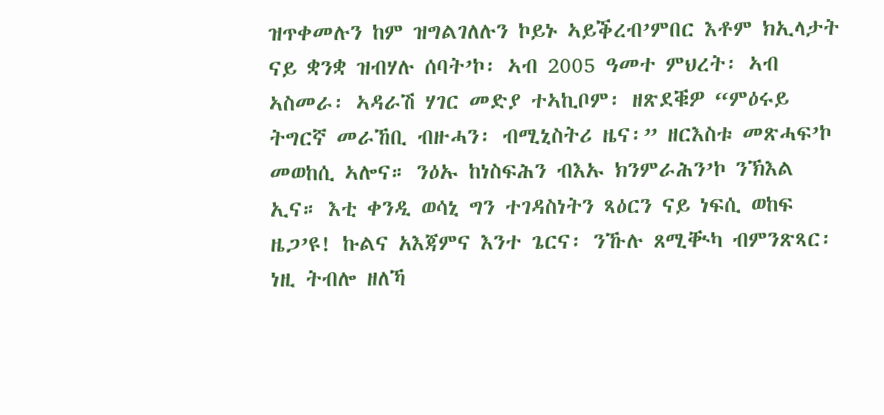ዝጥቀመሉን ከም ዝግልገለሉን ኮይኑ ኣይቕረብ’ምበር እቶም ክኢላታት ናይ ቋንቋ ዝብሃሉ ሰባት’ኮ፡ ኣብ 2005 ዓመተ ምህረት፡ ኣብ ኣስመራ፡ ኣዳራሽ ሃገር መድያ ተኣኪቦም፡ ዘጽደቑዎ “ምዕሩይ ትግርኛ መራኸቢ ብዙሓን፡ ብሚኒስትሪ ዜና፡” ዘርእስቱ መጽሓፍ’ኮ መወከሲ ኣሎና። ንዕኡ ከነስፍሕን ብእኡ ክንምራሕን’ኮ ንኽእል ኢና። እቲ ቀንዲ ወሳኒ ግን ተገዳስነትን ጻዕርን ናይ ነፍሲ ወከፍ ዜጋ’ዩ! ኩልና አእጃምና እንተ ጌርና፡ ንኹሉ ጸሚቚካ ብምንጽጻር፡ ነዚ ትብሎ ዘለኻ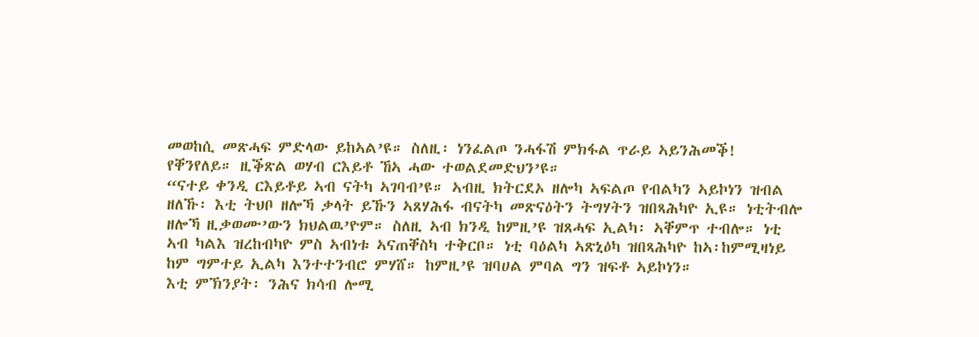መወከሲ መጽሓፍ ምድላው ይከኣል’ዩ። ስለዚ፡ ነንፈልጦ ንሓፋሽ ምክፋል ጥራይ ኣይንሕመቕ! የቐንየለይ። ዚቕጽል ወሃብ ርእይቶ ኸኣ ሓው ተወልደመድህን’ዩ።
“ናተይ ቀንዲ ርእይቶይ ኣብ ናትካ ኣገባብ’ዩ። ኣብዚ ክትርደኦ ዘሎካ ኣፍልጦ የብልካን ኣይኮነን ዝብል ዘለኹ፡ እቲ ትህቦ ዘሎኻ ቃላት ይኹን ኣጸሃሕፋ ብናትካ መጽናዕትን ትግሃትን ዝበጻሕካዮ ኢዩ። ነቲትብሎ ዘሎኻ ዚቃወሙ’ውን ክህልዉ’ዮም። ስለዚ ኣብ ክንዲ ከምዚ’ዩ ዝጸሓፍ ኢልካ፡ ኣቐምጥ ተብሎ። ነቲ ኣብ ካልእ ዝረከብካዮ ምስ ኣብነቱ ኣናጠቐስካ ተቅርቦ። ነቲ ባዕልካ ኣጽኒዕካ ዝበጻሕካዮ ከኣ፡ከምሚዛነይ ከም ግምተይ ኢልካ እንተተንብሮ ምሃሸ። ከምዚ’ዩ ዝባሀል ምባል ግን ዝፍቶ ኣይኮነን።
እቲ ምኽንያት፡ ንሕና ክሳብ ሎሚ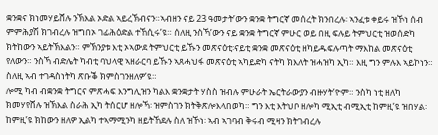ቋንቋና ክነመሃይሸሉ ንኽእል ኦድል ኣይረኽብናን።ኣብዘን ናይ 23 ዓመታት’ውን ቋንቋ ትግርኛ መሰረት ክንበረሉ፡ ኣንፈቱ ቀይሩ ዝኾነ ሰብ ምምሕያሽ ክገብረሉ ዝግበኦ ገፊሕዕድል ተኸሲሩ’ዩ። ሰለዚ ንስኻ’ውን ናይ ቋንቋ ትግርኛ ምሁር ወይ በዚ ፍሉይ ትምህርቲ ዝወሰድካ ክትከውን ኣይትኽእልን። ምኽንያቱ እቲ ኦኣውደ ትምህርቲ ይኹን መጽናዕቲ፡ናይቲ ቋንቋ መጽናዕቲ ዘካይዱፍሉጣት ማእከል መጽናዕቲ የለውን። ንስኻ ብድሌት ካብቲ ባህላዊ ኣዘራርባ ይኹን ኣጸሓህፋ መጽናዕቲ ኣካይድካ ናትካ ክእለት ዝሓዝካ ኢካ። እዚ ግን ምሉእ ኣይኮነን። ስለዚ ኣብ ተገዳስነትካ ጽቡቕ ክምስገንዘለዎ’ዩ።
ሎሚ ካብ ብቋንቋ ትግርና ምጽሓፍ እንግሊዝን ካልእ ቋንቋታት ሃስስ ዝብሉ ምሁራት ኤርትራውያን ብዙሃት’ዮም። ንስካ ነቲ ዘለካ ክመሃየሸሉ ዝኽእል ስራሕ ኢካ ትሰርሆ ዘሎኻ፡ ዝምስገን ክትቅጽሎእላበወካ። ግን እቲ እትህቦ ዘሎካ ሚኢቲ ብሚኢቲ ከምዚ’ዩ ዝበሃል፡ ከምዚ’ዩ ክከውን ዘለዎ ኢልካ ተኣማሚንካ ዘይትኸደሉ ስለ ዝኾነ፡ ኣብ ኣገባብ ቅሩብ ሚዛን ክትገብረሉ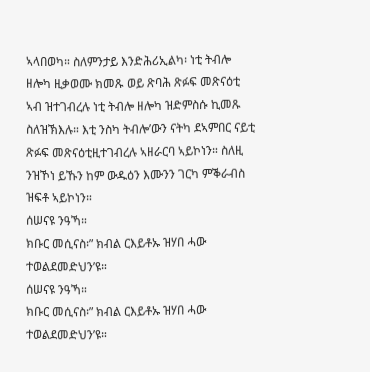ኣላበወካ። ስለምንታይ እንድሕሪኢልካ፡ ነቲ ትብሎ ዘሎካ ዚቃወሙ ክመጹ ወይ ጽባሕ ጽፉፍ መጽናዕቲ ኣብ ዝተገብረሉ ነቲ ትብሎ ዘሎካ ዝድምስሱ ኪመጹ ስለዝኽእሉ። እቲ ንስካ ትብሎ’ውን ናትካ ደኣምበር ናይቲ ጽፉፍ መጽናዕቲዚተገብረሉ ኣዘራርባ ኣይኮነን። ስለዚ ንዝኾነ ይኹን ከም ውዱዕን እሙንን ገርካ ምቕራብስ ዝፍቶ ኣይኮነን።
ሰሠናዩ ንዓኻ።
ክቡር መሲናስ፡” ክብል ርእይቶኡ ዝሃበ ሓው ተወልደመድህን’ዩ።
ሰሠናዩ ንዓኻ።
ክቡር መሲናስ፡” ክብል ርእይቶኡ ዝሃበ ሓው ተወልደመድህን’ዩ።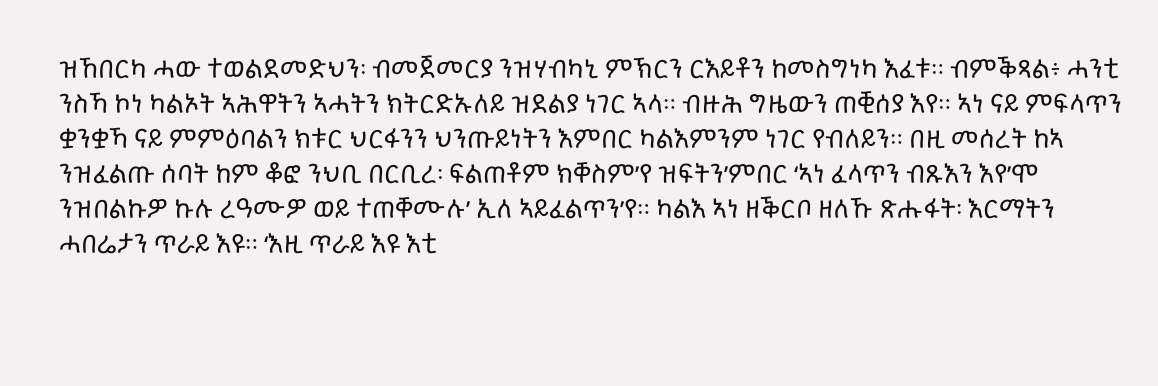ዝኸበርካ ሓው ተወልደመድህን፡ ብመጀመርያ ንዝሃብካኒ ምኽርን ርእይቶን ከመስግነካ እፈቱ። ብምቕጻል፥ ሓንቲ ንስኻ ኮነ ካልኦት ኣሕዋትን ኣሓትን ክትርድኡለይ ዝደልያ ነገር ኣላ። ብዙሕ ግዜውን ጠቒሰያ እየ። ኣነ ናይ ምፍላጥን ቋንቋኻ ናይ ምምዕባልን ክቱር ህርፋንን ህንጡይነትን እምበር ካልእምንም ነገር የብለይን። በዚ መሰረት ከኣ ንዝፈልጡ ሰባት ከም ቆፎ ንህቢ በርቢረ፡ ፍልጠቶም ክቐስም’የ ዝፍትን’ምበር ‘ኣነ ፈላጥን ብጹእን እየ’ሞ ንዝበልኩዎ ኩሉ ረዓሙዎ ወይ ተጠቐሙሉ’ ኢለ ኣይፈልጥን’የ። ካልእ ኣነ ዘቕርቦ ዘለኹ ጽሑፋት፡ እርማትን ሓበሬታን ጥራይ እዩ። ‘እዚ ጥራይ እዩ እቲ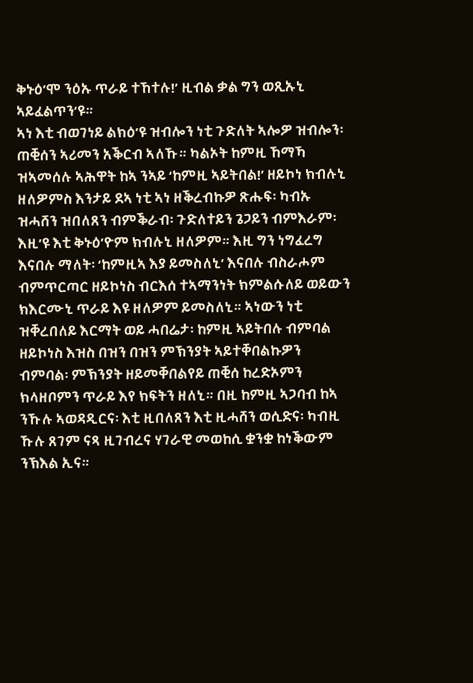ቅኑዕ’ሞ ንዕኡ ጥራይ ተኸተሉ!’ ዚብል ቃል ግን ወጺኡኒ ኣይፈልጥን’ዩ።
ኣነ እቲ ብወገነይ ልክዕ’ዩ ዝብሎን ነቲ ጉድለት ኣሎዎ ዝብሎን፡ ጠቒሰን ኣሪመን አቕርብ ኣለኹ። ካልኦት ከምዚ ኸማኻ ዝኣመሰሉ ኣሕዋት ከኣ ንኣይ ‘ከምዚ ኣይትበል!’ ዘይኮነ ክብሉኒ ዘለዎምስ እንታይ ደኣ ነቲ ኣነ ዘቕረብኩዎ ጽሑፍ፡ ካብኡ ዝሓሸን ዝበለጸን ብምቕራብ፡ ጉድለተይን ጌጋይን ብምእራም፡ እዚ’ዩ እቲ ቅኑዕ’ዮም ክብሉኒ ዘለዎም። እዚ ግን ነግፈረግ እናበሉ ማለት፡ ‘ከምዚኣ እያ ይመስለኒ’ እናበሉ ብስራሖም ብምጥርጣር ዘይኮነስ ብርእሰ ተኣማንነት ክምልሱለይ ወይውን ክእርሙኒ ጥራይ እዩ ዘለዎም ይመስለኒ። ኣነውን ነቲ ዝቐረበለይ እርማት ወይ ሓበሬታ፡ ከምዚ ኣይትበሉ ብምባል ዘይኮነስ እዝስ በዝን በዝን ምኽንያት ኣይተቐበልኩዎን ብምባል፡ ምኽንያት ዘይመቐበልየይ ጠቒሰ ከረድኦምን ክላዘቦምን ጥራይ እየ ክፍትን ዘለኒ። በዚ ከምዚ ኣጋባብ ከኣ ንኹሉ ኣወዳዲርና፡ እቲ ዚበለጸን እቲ ዚሓሸን ወሲድና፡ ካብዚ ኹሉ ጸገም ናጻ ዚገብረና ሃገራዊ መወከሲ ቋንቋ ከነቕውም ንኽእል ኢና።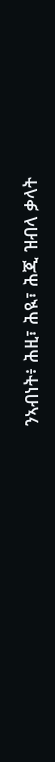ንኣብነት፥ ሕዚ፣ ሕዪ፣ ሕጂ ዝብላ ቃላት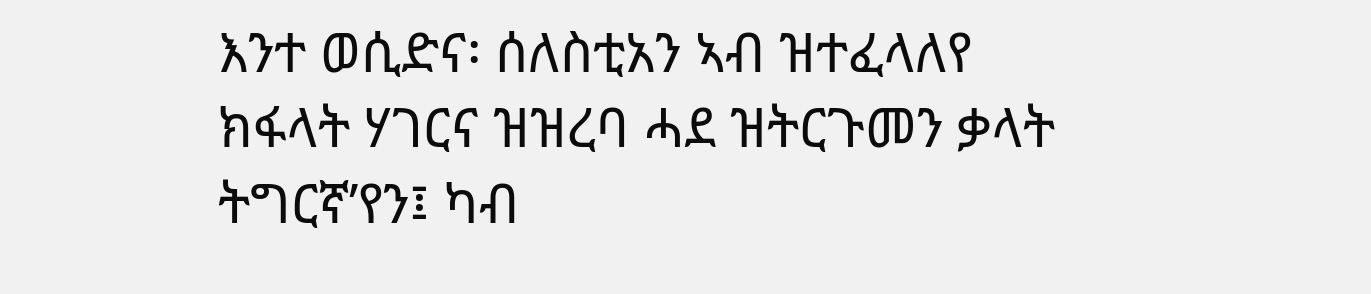እንተ ወሲድና፡ ሰለስቲአን ኣብ ዝተፈላለየ ክፋላት ሃገርና ዝዝረባ ሓደ ዝትርጉመን ቃላት ትግርኛ’የን፤ ካብ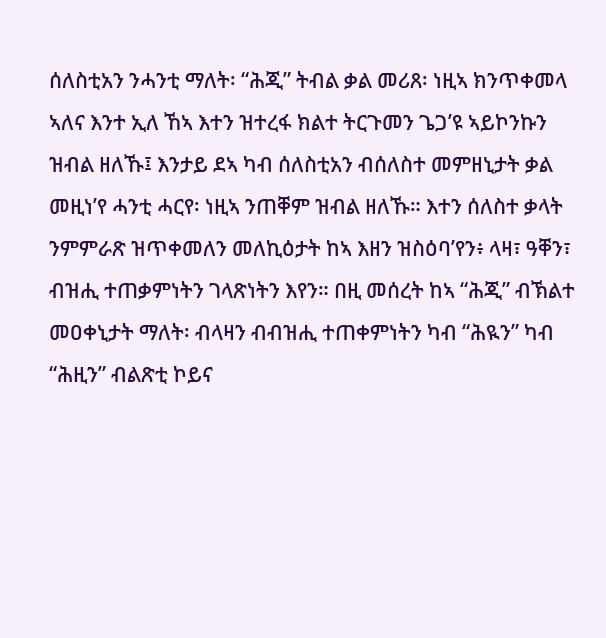ሰለስቲአን ንሓንቲ ማለት፡ “ሕጂ” ትብል ቃል መሪጸ፡ ነዚኣ ክንጥቀመላ ኣለና እንተ ኢለ ኸኣ እተን ዝተረፋ ክልተ ትርጉመን ጌጋ’ዩ ኣይኮንኩን ዝብል ዘለኹ፤ እንታይ ደኣ ካብ ሰለስቲአን ብሰለስተ መምዘኒታት ቃል መዚነ’የ ሓንቲ ሓርየ፡ ነዚኣ ንጠቐም ዝብል ዘለኹ። እተን ሰለስተ ቃላት ንምምራጽ ዝጥቀመለን መለኪዕታት ከኣ እዘን ዝስዕባ’የን፥ ላዛ፣ ዓቐን፣ ብዝሒ ተጠቃምነትን ገላጽነትን እየን። በዚ መሰረት ከኣ “ሕጂ” ብኽልተ መዐቀኒታት ማለት፡ ብላዛን ብብዝሒ ተጠቀምነትን ካብ “ሕዪን” ካብ “ሕዚን” ብልጽቲ ኮይና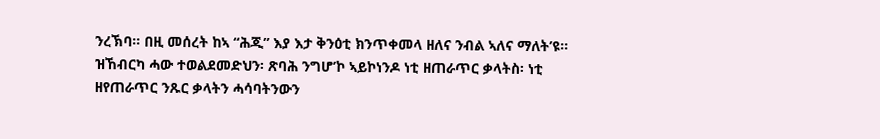ንረኽባ። በዚ መሰረት ከኣ “ሕጂ” እያ እታ ቅንዕቲ ክንጥቀመላ ዘለና ንብል ኣለና ማለት’ዩ።
ዝኸብርካ ሓው ተወልደመድህን፡ ጽባሕ ንግሆ’ኮ ኣይኮነንዶ ነቲ ዘጠራጥር ቃላትስ፡ ነቲ ዘየጠራጥር ንጹር ቃላትን ሓሳባትንውን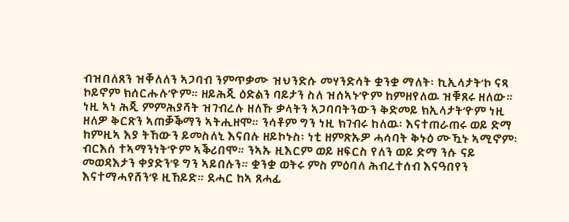ብዝበለጸን ዝቐለለን ኣጋባብ ንምጥቃሙ ዝህንድሱ መሃንድሳት ቋንቋ ማለት፡ ኪኢላታት’ኮ ናጻ ኮይኖም ክሰርሑሉ’ዮም። ዘይሕጂ ዕድልን ባይታን ስለ ዝሰኣኑ’ዮም ከምዘየለዉ ዝቑጸሩ ዘለው። ነዚ ኣነ ሕጂ ምምሕያሻት ዝገብረሉ ዘለኹ ቃላትን ኣጋባባትንውን ቅድመይ ክኢላታት’ዮም ነዚ ዘለዎ ቅርጽን ኣጠቓቕማን ኣትሒዘሞ። ንሳቶም ግን ነዚ ክገብሩ ከለዉ፡ እናተጠራጠሩ ወይ ድማ ከምዚኣ እያ ትኸውን ይመስለኒ እናበሉ ዘይኮኑስ፡ ነቲ ዘምጽኡዎ ሓሳባት ቅኑዕ ሙዃኑ ኣሚኖም፡ ብርእሰ ተኣማንነት’ዮም ኣቕሪበሞ። ንኣኡ ዚእርም ወይ ዘፍርስ የለን ወይ ድማ ንሱ ናይ መወዳእታን ቀያድን’ዩ ግን ኣይበሉን። ቋንቋ ወትሩ ምስ ምዕባለ ሕብረተሰብ እናዓበየን እናተማሓየሸን’ዩ ዚኸይድ። ደሓር ከኣ ጸሓፊ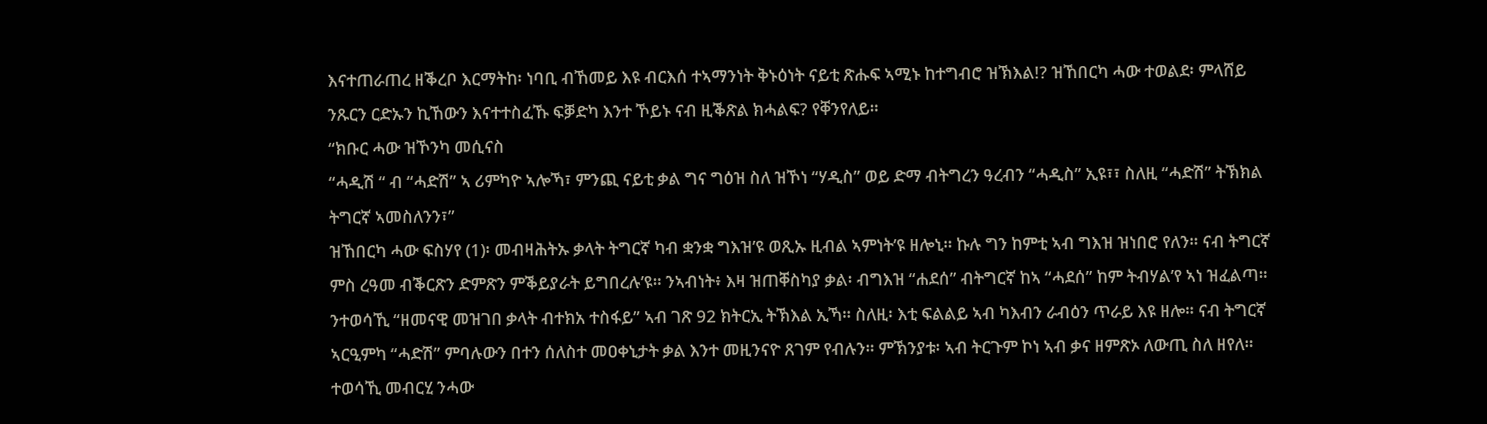እናተጠራጠረ ዘቕረቦ እርማትከ፡ ነባቢ ብኸመይ እዩ ብርእሰ ተኣማንነት ቅኑዕነት ናይቲ ጽሑፍ ኣሚኑ ከተግብሮ ዝኽእል!? ዝኸበርካ ሓው ተወልደ፡ ምላሸይ ንጹርን ርድኡን ኪኸውን እናተተስፈኹ ፍቓድካ እንተ ኾይኑ ናብ ዚቕጽል ክሓልፍ? የቐንየለይ።
“ክቡር ሓው ዝኾንካ መሲናስ
“ሓዲሽ “ ብ “ሓድሽ” ኣ ሪምካዮ ኣሎኻ፣ ምንጪ ናይቲ ቃል ግና ግዕዝ ስለ ዝኾነ “ሃዲስ” ወይ ድማ ብትግረን ዓረብን “ሓዲስ” ኢዩ፣፣ ስለዚ “ሓድሽ” ትኽክል ትግርኛ ኣመስለንን፣”
ዝኸበርካ ሓው ፍስሃየ (1)፡ መብዛሕትኡ ቃላት ትግርኛ ካብ ቋንቋ ግእዝ’ዩ ወጺኡ ዚብል ኣምነት’ዩ ዘሎኒ። ኩሉ ግን ከምቲ ኣብ ግእዝ ዝነበሮ የለን። ናብ ትግርኛ ምስ ረዓመ ብቕርጽን ድምጽን ምቕይያራት ይግበረሉ’ዩ። ንኣብነት፥ እዛ ዝጠቐስካያ ቃል፡ ብግእዝ “ሐደሰ” ብትግርኛ ከኣ “ሓደሰ” ከም ትብሃል’የ ኣነ ዝፈልጣ። ንተወሳኺ “ዘመናዊ መዝገበ ቃላት ብተክአ ተስፋይ” ኣብ ገጽ 92 ክትርኢ ትኽእል ኢኻ። ስለዚ፡ እቲ ፍልልይ ኣብ ካእብን ራብዕን ጥራይ እዩ ዘሎ። ናብ ትግርኛ ኣርዒምካ “ሓድሽ” ምባሉውን በተን ሰለስተ መዐቀኒታት ቃል እንተ መዚንናዮ ጸገም የብሉን። ምኽንያቱ፡ ኣብ ትርጉም ኮነ ኣብ ቃና ዘምጽኦ ለውጢ ስለ ዘየለ።
ተወሳኺ መብርሂ ንሓው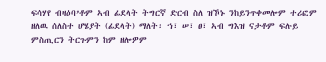ፍሳሃየ ብዛዕባ’ቶም ኣብ ፊደላት ትግርኛ ድርብ ስለ ዝኾኑ ንከይንጥቀመሎም ተሪፎም ዘለዉ ሰለስተ ሆሄያት (ፊደላት) ማለት፡ ኀ፣ ሠ፣ ፀ፣ ኣብ ግእዝ ናታቶም ፍሉይ ምስጢርን ትርጉምን ከም ዘሎዎም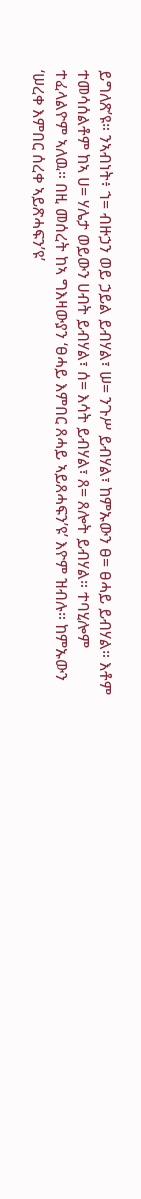ይግለጽ’ዩ። ንኣብነት፥ ኀ= ብዙኃን ወይ ኃይል ይብሃል፣ ሠ= ንጉሥ ይብሃል፣ ከምኡውን ፀ= ፀሓይ ይብሃል። እቶም ተመሳሰልቶም ከኣ ሀ= ሃሌታ ወይውን ሀብት ይብሃል፣ ሰ= እሳት ይብሃል፣ ጸ= ጸሎት ይብሃል። ተባሂሎም ተፈላልዮም ኣለዉ። በዚ መሰረት ከኣ ግእዛውያን ‘ፀሓይ እምበር ጸሓይ ኣይጸሓፍን’ዩ’ እዮም ዝብሉ። ከምኡውን ‘ሠረቀ እምበር ሰረቀ ኣይጽሓፍን’ዩ’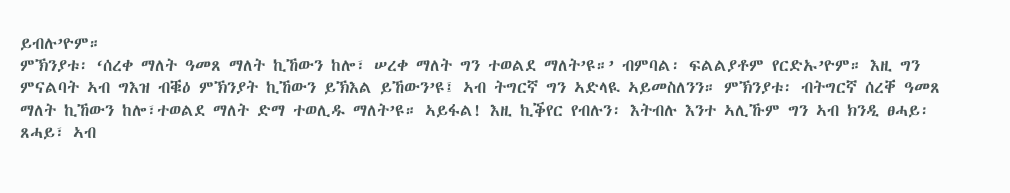ይብሉ’ዮም።
ምኽንያቱ፡ ‘ሰረቀ ማለት ዓመጸ ማለት ኪኸውን ከሎ፣ ሠረቀ ማለት ግን ተወልደ ማለት’ዩ።’ ብምባል፡ ፍልልያቶም የርድኡ’ዮም። እዚ ግን ምናልባት ኣብ ግእዝ ብቑዕ ምኽንያት ኪኸውን ይኽእል ይኸውን’ዩ፤ ኣብ ትግርኛ ግን ኣድላዪ ኣይመስለንን። ምኽንያቱ፡ ብትግርኛ ሰረቐ ዓመጸ ማለት ኪኸውን ከሎ፣ተወልደ ማለት ድማ ተወሊዱ ማለት’ዩ። ኣይፋል! እዚ ኪቕየር የብሉን፡ እትብሉ እንተ ኣሊኹም ግን ኣብ ክንዲ ፀሓይ፡ ጸሓይ፣ ኣብ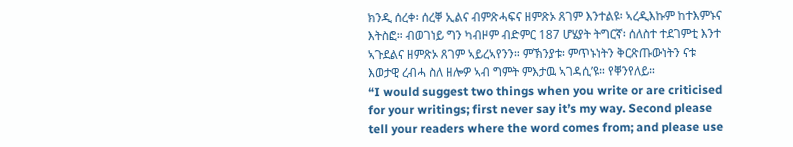ክንዲ ሰረቀ፡ ሰረቐ ኢልና ብምጽሓፍና ዘምጽኦ ጸገም እንተልዩ፡ ኣረዲእኩም ከተእምኑና እትስፎ። ብወገነይ ግን ካብዞም ብድምር 187 ሆሄያት ትግርኛ፡ ሰለስተ ተደገምቲ እንተ ኣጉደልና ዘምጽኦ ጸገም ኣይረኣየንን። ምኽንያቱ፡ ምጥኑነትን ቅርጽጡውነትን ናቱ እወታዊ ረብሓ ስለ ዘሎዎ ኣብ ግምት ምእታዉ ኣገዳሲ’ዩ። የቐንየለይ።
“I would suggest two things when you write or are criticised for your writings; first never say it’s my way. Second please tell your readers where the word comes from; and please use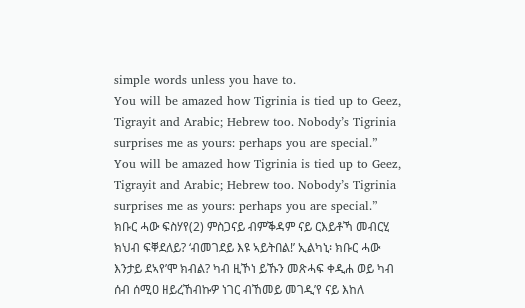simple words unless you have to.
You will be amazed how Tigrinia is tied up to Geez, Tigrayit and Arabic; Hebrew too. Nobody’s Tigrinia surprises me as yours: perhaps you are special.”
You will be amazed how Tigrinia is tied up to Geez, Tigrayit and Arabic; Hebrew too. Nobody’s Tigrinia surprises me as yours: perhaps you are special.”
ክቡር ሓው ፍስሃየ(2) ምስጋናይ ብምቕዳም ናይ ርእይቶኻ መብርሂ ክህብ ፍቐደለይ? ‘ብመገደይ እዩ ኣይትበል!’ ኢልካኒ፡ ክቡር ሓው እንታይ ደኣየ’ሞ ክብል? ካብ ዚኾነ ይኹን መጽሓፍ ቀዲሐ ወይ ካብ ሰብ ሰሚዐ ዘይረኸብኩዎ ነገር ብኸመይ መገዲ’የ ናይ እከለ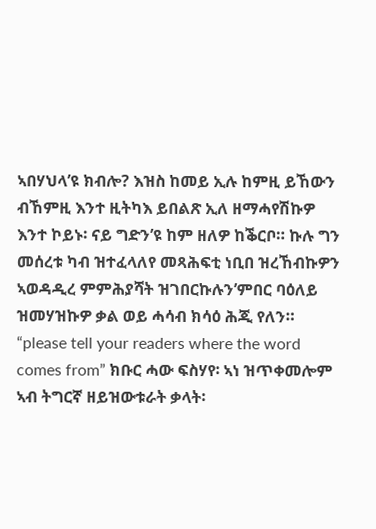ኣበሃህላ’ዩ ክብሎ? እዝስ ከመይ ኢሉ ከምዚ ይኸውን ብኸምዚ እንተ ዚትካእ ይበልጽ ኢለ ዘማሓየሽኩዎ እንተ ኮይኑ፡ ናይ ግድን’ዩ ከም ዘለዎ ከቕርቦ። ኩሉ ግን መሰረቱ ካብ ዝተፈላለየ መጻሕፍቲ ነቢበ ዝረኸብኩዎን ኣወዳዲረ ምምሕያሻት ዝገበርኩሉን’ምበር ባዕለይ ዝመሃዝኩዎ ቃል ወይ ሓሳብ ክሳዕ ሕጂ የለን።
“please tell your readers where the word comes from” ክቡር ሓው ፍስሃየ፡ ኣነ ዝጥቀመሎም ኣብ ትግርኛ ዘይዝውቱራት ቃላት፡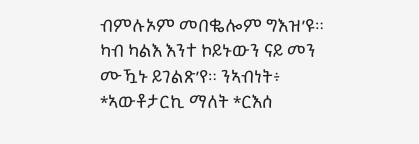ብምሉኦም መበቈሎም ግእዝ’ዩ። ካብ ካልእ እንተ ኮይኑውን ናይ መን ሙዃኑ ይገልጽ’የ። ንኣብነት፥ *ኣውቶታርኪ ማለት *ርእሰ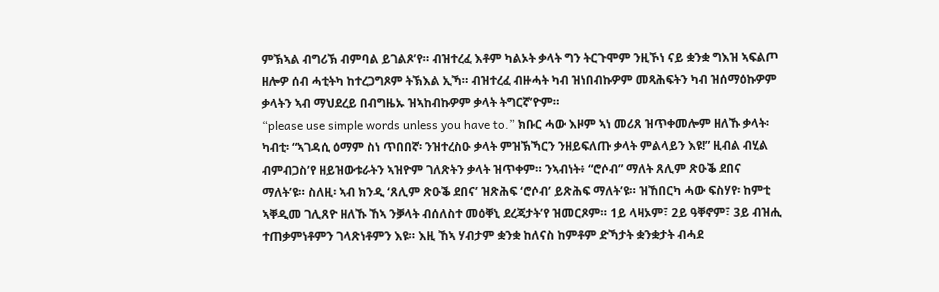ምኽኣል ብግሪኽ ብምባል ይገልጾ’የ። ብዝተረፈ እቶም ካልኦት ቃላት ግን ትርጉሞም ንዚኾነ ናይ ቋንቋ ግእዝ ኣፍልጦ ዘሎዎ ሰብ ሓቲትካ ከተረጋግጾም ትኽእል ኢኻ። ብዝተረፈ ብዙሓት ካብ ዝነበብኩዎም መጻሕፍትን ካብ ዝሰማዕኩዎም ቃላትን ኣብ ማህደረይ በብግዜኡ ዝኣከብኩዎም ቃላት ትግርኛ’ዮም።
“please use simple words unless you have to.” ክቡር ሓው እዞም ኣነ መሪጸ ዝጥቀመሎም ዘለኹ ቃላት፡ ካብቲ፡ “ኣገዳሲ ዕማም ስነ ጥበበኛ፡ ንዝተረስዑ ቃላት ምዝኽኻርን ንዘይፍለጡ ቃላት ምልላይን እዩ!” ዚብል ብሂል ብምብጋስ’የ ዘይዝውቱራትን ኣዝዮም ገለጽትን ቃላት ዝጥቀም። ንኣብነት፥ “ሮሶብ” ማለት ጸሊም ጽዑቕ ደበና ማለት’ዩ። ስለዚ፡ ኣብ ክንዲ ‘ጸሊም ጽዑቕ ደበና’ ዝጽሕፍ ‘ሮሶብ’ ይጽሕፍ ማለት’ዩ። ዝኸበርካ ሓው ፍስሃየ፡ ከምቲ ኣቐዲመ ገሊጸዮ ዘለኹ ኸኣ ንቓላት ብሰለስተ መዕቐኒ ደረጃታት’የ ዝመርጾም። 1ይ ላዛኦም፣ 2ይ ዓቐኖም፣ 3ይ ብዝሒ ተጠቃምነቶምን ገላጽነቶምን እዩ። እዚ ኸኣ ሃብታም ቋንቋ ከለናስ ከምቶም ድኻታት ቋንቋታት ብሓደ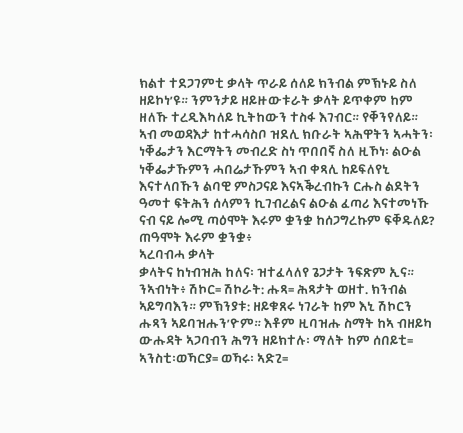ክልተ ተደጋገምቲ ቃላት ጥራይ ሰለይ ክንብል ምኽኑይ ስለ ዘይኮነ’ዩ። ንምንታይ ዘይዙውቱራት ቃላት ይጥቀም ከም ዘለኹ ተረዲእካለይ ኪትከውን ተስፋ እገብር። የቐንየለይ።
ኣብ መወዳእታ ከተሓሳስቦ ዝደሊ ክቡራት ኣሕዋትን ኣሓትን፡ ነቐፌታን እርማትን መብረድ ስነ ጥበበኛ ስለ ዚኾነ፡ ልዑል ነቐፌታኹምን ሓበሬታኹምን ኣብ ቀጻሊ ከይፍለየኒ እናተላበኹን ልባዊ ምስጋናይ እናኣቕረብኩን ርሑስ ልደትን ዓመተ ፍትሕን ሰላምን ኪገብረልና ልዑል ፈጣሪ እናተመነኹ ናብ ናይ ሎሚ ጣዕሞት እሩም ቋንቋ ከሰጋግረኩም ፍቐዱለይ?
ጠዓሞት እሩም ቋንቋ፥
ኣረባብሓ ቃላት
ቃላትና ከነብዝሕ ከለና፡ ዝተፈላለየ ጌጋታት ንፍጽም ኢና። ንኣብነት፥ ሽኮር= ሽኮራት: ሑጻ= ሕጻታት ወዘተ. ክንብል ኣይግባእን። ምኽንያቱ: ዘይቁጸሩ ነገራት ከም እኒ ሽኮርን ሑጻን ኣይባዝሑን’ዮም። እቶም ዚባዝሑ ስማት ከኣ ብዘይካ ውሑዳት ኣጋባብን ሕግን ዘይክተሉ፡ ማለት ከም ሰበይቲ= ኣንስቲ፡ወኻርያ= ወኻሩ፡ ኣድጊ=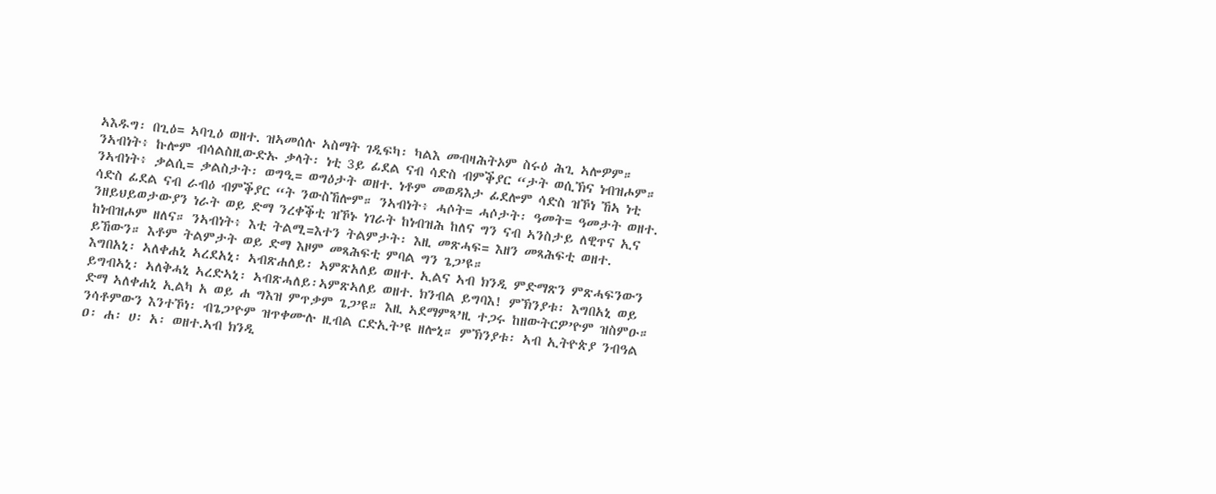ኣእዱግ፡ በጊዕ= ኣባጊዕ ወዘተ. ዝኣመሰሉ ኣስማት ገዲፍካ፡ ካልእ መብዛሕትኦም ስሩዕ ሕጊ ኣሎዎም። ንኣብነት፥ ኩሎም ብሳልስዚውድኡ ቃላት፡ ነቲ 3ይ ፊደል ናብ ሳድስ ብምቕያር “ታት ወሲኽና ነብዝሖም። ንኣብነት፥ ቃልሲ= ቃልስታት፡ ወግዒ= ወግዕታት ወዘተ. ነቶም መወዳእታ ፊደሎም ሳድስ ዝኾነ ኸኣ ነቲ ሳድስ ፊደል ናብ ራብዕ ብምቕያር “ት ንውስኸሎም። ንኣብነት፥ ሓሶት= ሓሶታት፡ ዓመት= ዓመታት ወዘተ. ንዘይህይወታውያን ነራት ወይ ድማ ንረቀቕቲ ዝኾኑ ነገራት ከነብዝሕ ከለና ግን ናብ ኣንስታይ ለዊጥና ኢና ከነብዝሖም ዘለና። ንኣብነት፥ እቲ ትልሚ=እተን ትልምታት፡ እዚ መጽሓፍ= እዘን መጻሕፍቲ ወዘተ. ይኸውን። እቶም ትልምታት ወይ ድማ እዞም መጻሕፍቲ ምባል ግን ጌጋ’ዩ።
እግበአኒ፡ ኣለቀሐኒ ኣረደአኒ፡ ኣብጽሐለይ፡ ኣምጽአለይ ወዘተ. ኢልና ኣብ ክንዲ ምድማጽን ምጽሓፍንውን ይግብኣኒ፡ ኣለቅሓኒ ኣረድኣኒ፡ ኣብጽሓለይ፡ኣምጽኣለይ ወዘተ. ክንብል ይግባእ! ምኽንያቱ፡ እግበአኒ ወይ ድማ ኣለቀሐኒ ኢልካ አ ወይ ሐ ግእዝ ምጥቃም ጌጋ’ዩ። እዚ ኣደማምጻ’ዚ ተጋሩ ከዘውትርዎ’ዮም ዝስምዑ። ንሳቶምውን እንተኾነ፡ ብጌጋ’ዮም ዝጥቀሙሉ ዚብል ርድኢት’ዩ ዘሎኒ። ምኽንያቱ፡ ኣብ ኢትዮጵያ ንብዓል ዐ፡ ሐ፡ ሀ፡ አ፡ ወዘተ.ኣብ ክንዲ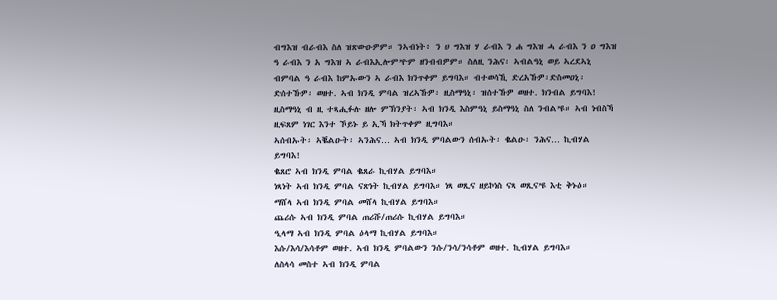ብግእዝ ብራብእ ስለ ዝጽውዑዎም። ንኣብነት፥ ን ሀ ግእዝ ሃ ራብእ ን ሐ ግእዝ ሓ ራብእ ን ዐ ግእዝ ዓ ራብእ ን አ ግእዝ ኣ ራብእኢሎም’ዮም ዘንብብዎም። ስለዚ ንሕና፡ ኣብልዓኒ ወይ ኣረደኣኒ ብምባል ዓ ራብእ ከምኡውን ኣ ራብእ ክንጥቀም ይግባእ። ብተወሳኺ ድረአኹዎ፡ድስመዐኒ፡ ድሰተኹዎ፡ ወዘተ. ኣብ ክንዲ ምባል ዝረኣኹዎ፡ ዚስማዓኒ፡ ዝሰተኹዎ ወዘተ. ክንብል ይግባእ! ዚስማዓኒ ብ ዚ ተጻሒፉሉ ዘሎ ምኽንያት፡ ኣብ ክንዲ እስምዓኒ ይስማዓኒ ስለ ንብል’ዩ። ኣብ ነብስኻ ዚፍጸም ነገር እንተ ኾይኑ ይ ኢኻ ክትጥቀም ዚግባእ።
ኣሰብኡት፡ ኣቘልዑት፡ ኣንሕና… ኣብ ክንዲ ምባልውን ሰብኡት፡ ቈልዑ፡ ንሕና… ኪብሃል ይግባእ!
ቈጸሮ ኣብ ክንዲ ምባል ቈጸራ ኪብሃል ይግባእ።
ነጻነት ኣብ ክንዲ ምባል ናጽነት ኪብሃል ይግባእ። ነጻ ወጺና ዘይኮነስ ናጻ ወጺና’ዩ እቲ ቅኑዕ።
ማሸላ ኣብ ክንዲ ምባል መሸላ ኪብሃል ይግባእ።
ጨሪሱ ኣብ ክንዲ ምባል ጠሪሹ/ጠሪሱ ኪብሃል ይግባእ።
ዒላማ ኣብ ክንዲ ምባል ዕላማ ኪብሃል ይግባእ።
እሱ/እሳ/እሳቶም ወዘተ. ኣብ ክንዲ ምባልውን ንሱ/ንሳ/ንሳቶም ወዘተ. ኪብሃል ይግባእ።
ለስላሳ መስተ ኣብ ክንዲ ምባል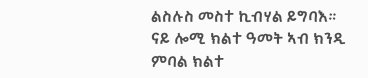ልስሉስ መስተ ኪብሃል ይግባእ።
ናይ ሎሚ ክልተ ዓመት ኣብ ክንዲ ምባል ክልተ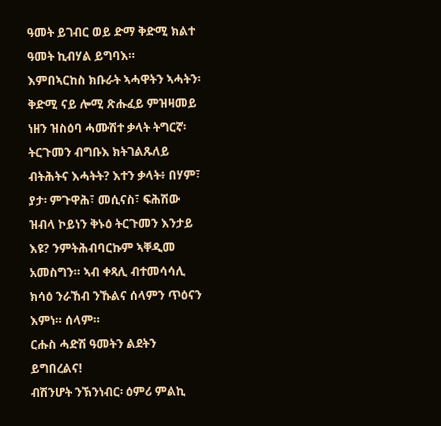ዓመት ይገብር ወይ ድማ ቅድሚ ክልተ ዓመት ኪብሃል ይግባእ።
እምበኣርከስ ክቡራት ኣሓዋትን ኣሓትን፡ ቅድሚ ናይ ሎሚ ጽሑፈይ ምዝዛመይ ነዘን ዝስዕባ ሓሙሽተ ቃላት ትግርኛ፡ ትርጉመን ብግቡእ ክትገልጹለይ ብትሕትና እሓትት? እተን ቃላት፥ በሃም፣ ያታ፡ ምጉዋሕ፣ መሲናስ፣ ፍሕሽው ዝብላ ኮይነን ቅኑዕ ትርጉመን እንታይ እዩ? ንምትሕብባርኩም ኣቐዲመ አመስግን። ኣብ ቀጻሊ ብተመሳሳሊ ክሳዕ ንራኸብ ንኹልና ሰላምን ጥዕናን እምነ። ሰላም።
ርሑስ ሓድሽ ዓመትን ልደትን ይግበረልና!
ብሽንሆት ንኽንነብር፡ ዕምሪ ምልኪ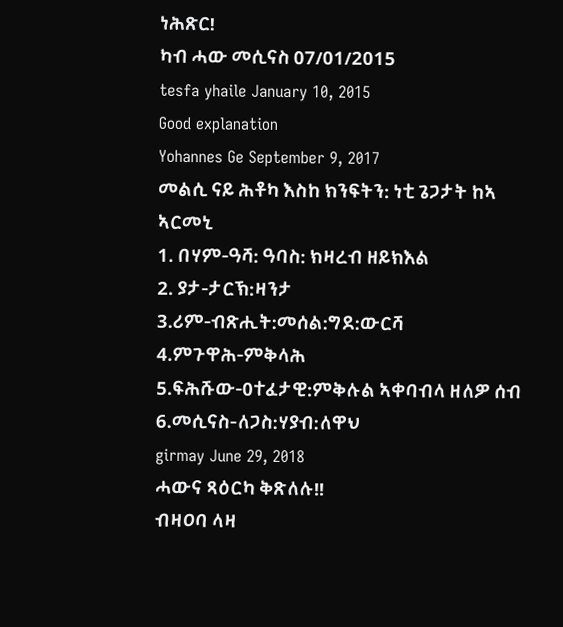ነሕጽር!
ካብ ሓው መሲናስ 07/01/2015
tesfa yhaile January 10, 2015
Good explanation
Yohannes Ge September 9, 2017
መልሲ ናይ ሕቶካ እስከ ክንፍትን: ነቲ ጌጋታት ከኣ ኣርመኒ
1. በሃም-ዓሻ: ዓባስ: ክዛረብ ዘይክእል
2. ያታ-ታርኽ:ዛንታ
3.ሪም-ብጽሒት:መሰል:ግደ:ውርሻ
4.ምጉዋሕ-ምቅላሕ
5.ፍሕሹው-0ተፈታዊ:ምቅሉል ኣቀባብላ ዘለዎ ሰብ
6.መሲናስ-ለጋስ:ሃያብ:ለዋህ
girmay June 29, 2018
ሓውና ጻዕርካ ቅጽለሉ!!
ብዛዐባ ላዛ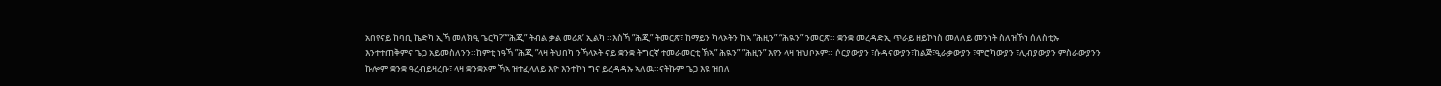አበየናይ ከባቢ ኬድካ ኢኻ መለክዒ ጌርካ?”“ሕጂ” ትብል ቃል መሪጸ’ ኢልካ ።እስኻ ”ሕጂ” ትመርጽ፣ ከማይን ካላኦትን ከኣ ”ሕዚን” “ሕዪን” ንመርጽ። ቋንቋ መረዳድኢ ጥራይ ዘይኮነስ መለለይ መንነት ስለዝኾነ ሰለስቲኡ እንተተጠቅምና ጌጋ አይመስለንን።ከምቲ ነዓኻ ”ሕጂ ”ላዛ ትህበካ ንኻላኦት ናይ ቋንቋ ትግርኛ ተመራመርቲ ኽኣ” ሕዪን” ”ሕዚን” እየን ላዛ ዝህቦኦም። ሶርያውያን ፣ሱዳናውያን፣ከልጅ፣ዒራቃውያን ፣ሞሮካውያን ፣ሊብያውያን ምስራውያንን ኩሎም ቋንቋ ዓረብይዛረቡ፣ ላዛ ቋንቋኦም ኻኣ ዝተፈላለይ እዮ እንተኮነ ግና ይረዳዳኡ ኣለዉ።ናትኩም ጌጋ እዩ ዝበለ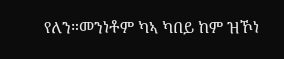የለን።መንነቶም ካኣ ካበይ ከም ዝኾነ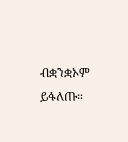ብቋንቋኦም ይፋለጡ።